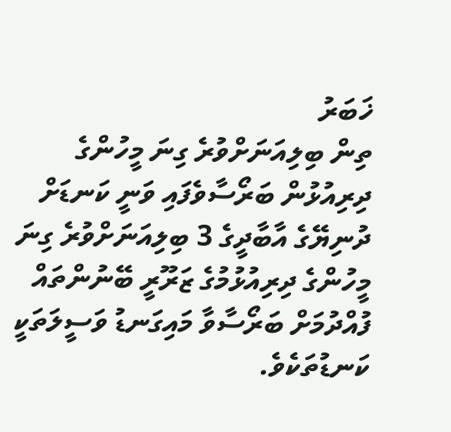ޚަބަރު
ތިން ބިލިއަނަށްވުރެ ގިނަ މީހުންގެ ދިރިއުޅުން ބަރޯސާވެފައި ވަނީ ކަނޑަށް
ދުނިޔޭގެ އާބާދީގެ 3 ބިލިއަނަށްވުރެ ގިނަ މީހުންގެ ދިރިއުޅުމުގެ ޒަރޫރީ ބޭނުންތައް ފުއްދުމަށް ބަރޯސާވާ މައިގަނޑު ވަސީލަތަކީ ކަނޑުތަކެވެ.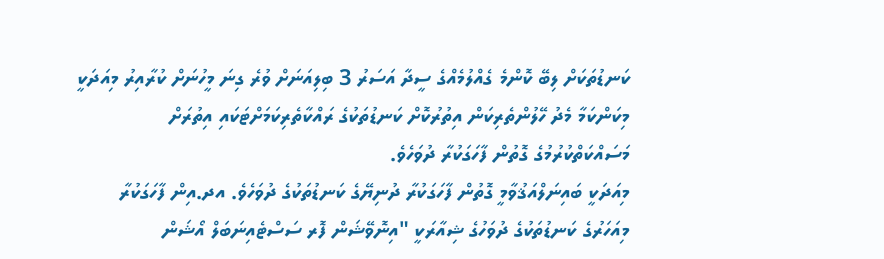ކަނޑުތަކަށް ލިބޭ ކޮންމެ ގެއްލުމެއްގެ ސީދާ އަސަރު 3 ބިލިއަނަށް ވުރެ ގިނަ މީހުނަށް ކުރާއިރު މިއަދަކީ މިކަންކަމާ މެދު ހޭލުންތެރިކަން އިތުރުކޮށް ކަނޑުތަކުގެ ރައްކާތެރިކަމަށްޓަކައި އިތުރަށް މަސައްކަތްކުރުމުގެ ގޮތުން ފާހަގަކުރާ ދުވަހެވެ.
މިއަދަކީ ބައިނަލްއަޤުވާމީ ގޮތުން ފާހަގަކުރާ ދުނިޔޭގެ ކަނޑުތަކުގެ ދުވަހެވެ. އދ.އިން ފާހަގަކުރާ މިއަހަރުގެ ކަނޑުތަކުގެ ދުވަހުގެ ޝިއާރަކީ "އިނޮވޭޝަން ފޮރ ސަސްޓެއިނަބަލް އޯޝަން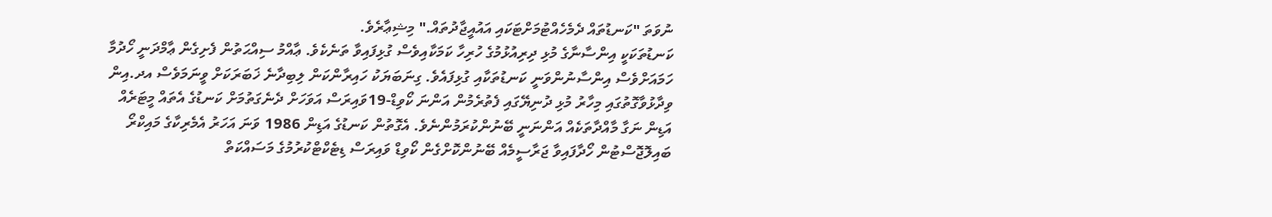ނުވަތަ "ކަނޑުތައް ދެމެހެއްޓުމަށްޓަކައި އައުއީޖާދުތައް." މިޝިޢާރެވެ.
ކަނޑުތަކަކީ އިންސާނާގެ މުޅި ދިރިއުޅުމުގެ ހުރިހާ ކަމަކާއިވެސް ގުޅިފައިވާ ތަނެކެވެ. ޢާއްމު ސިއްޙަތުން ފެށިގެން ޢާމްދަނީ ހޯދުމާ ހަމައަށްވެސް އިންސާނުންވަނީ ކަނޑުތަކާއި ގުޅިފައެވެ. ގިނަބަޔަކު ހައިރާންކަން ލިބިދާނެ ޚަބަރަކަށް ވީނަމަވެސް އދ.އިން ވިދާޅުވާގޮތުގައި މިހާރު މުޅި ދުނިޔޭގައި ފެތުރެމުން އަންނަ ކޯވިޑް-19ވައިރަސް އަވަހަށް ދެނެގަތުމަށް ކަނޑުގެ އެތައް މީޓަރެއް އަޑިން ނަގާ މާއްދާތަކެއް އަންނަނީ ބޭނުންކުރަމުންނެވެ. އެގޮތުން ކަނޑުގެ އަޑިން 1986 ވަނަ އަހަރު އެމެރިކާގެ މައިކްރޯ ބައިލޮޖޮސްޓުން ހޯދާފައިވާ ޖަރާސީމެއް ބޭނުންކޮށްގެން ކޯވިޑް ވައިރަސް ޑިޓެކްޓްކުރުމުގެ މަސައްކަތް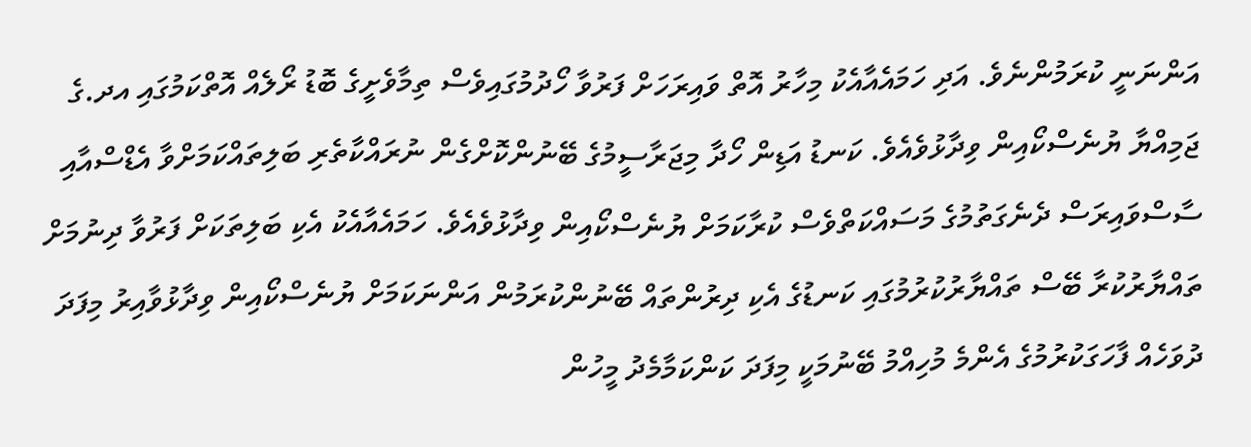އަންނަނީ ކުރަމުންނެވެ. އަދި ހަމައެއާއެކު މިހާރު އޮތް ވައިރަހަށް ފަރުވާ ހޯދުމުގައިވެސް ތިމާވެށީގެ ބޮޑު ރޯލެއް އޮތްކަމުގައި އދ.ގެ ޖަމިއްޔާ ޔުނެސްކޯއިން ވިދާޅުވެއެވެ. ކަނޑު އަޑިން ހޯދާ މިޖަރާސީމުގެ ބޭނުންކޮށްގެން ނުރައްކާތެރި ބަލިތައްކަމަށްވާ އެޑްސްއާއި ސާސްވައިރަސް ދެނެގަތުމުގެ މަސައްކަތްވެސް ކުރާކަމަށް ޔުނެސްކޯއިން ވިދާޅުވެއެވެ. ހަމައެއާއެކު އެކި ބަލިތަކަށް ފަރުވާ ދިނުމަށް ތައްޔާރުކުރާ ބޭސް ތައްޔާރުކުރުމުގައި ކަނޑުގެ އެކި ދިރުންތައް ބޭނުންކުރަމުން އަންނަކަމަށް ޔުނެސްކޯއިން ވިދާޅުވާއިރު މިފަދަ ދުވަހެއް ފާހަގަކުރުމުގެ އެންމެ މުހިއްމު ބޭނުމަކީ މިފަދަ ކަންކަމާމެދު މީހުން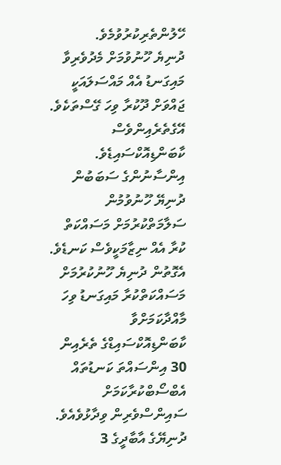ހޭލުންތެރިކުރުވުމެވެ.
ދުނިޔެ ހޫނުވުމަށް މެދުވެރިވާ މައިގަނޑު އެއް މައްސަލައަކީ ޖައްވަށް ދޫކުރާ ވިހަ ގޭސްތަކެވެ. އޭގެތެރެއިންވެސް ކާބަންޑިއޮކްސައިޑެވެ. އިންސާނުންގެ ސަބަބުން ދުނިޔޭ ހޫނުވުމުން ސަލާމަތްކުރުމަށް މަސައްކަތް ކުރާ އެއް ނިޒާމަކީވެސް ކަނޑެވެ. އެގޮތުން ދުނިޔެ ހޫނުކުރުމަށް މަސައްކަތްކުރާ މައިގަނޑު ވިހަ މާއްދާކަމަށްވާ ކާބަންޑިއޮކްސައިޑްގެ ތެރެއިން 30 އިންސައްތަ ކަނޑުތައް އެބްސޯބްކުރާކަމަށް ސައިންސްވެރިން ވިދާޅުވެއެވެ.
ދުނިޔޭގެ އާބާދީގެ 3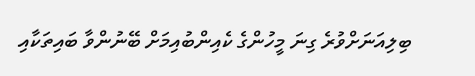ބިލިއަނަށްވުރެ ގިނަ މީހުންގެ ކެއިންބުއިމަށް ބޭނުންވާ ބައިތަކާއި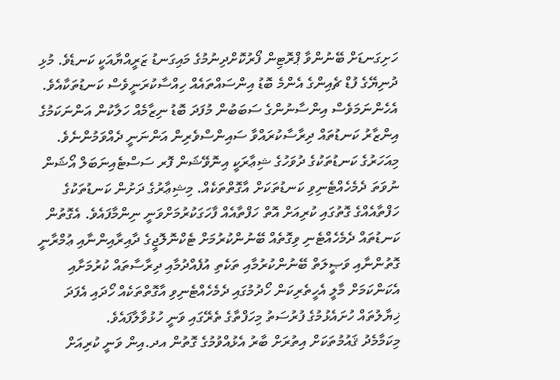ހަށިގަނޑަށް ބޭނުންވާ ޕްރޮޓިން ފޯރުކޮށްދިނުމުގެ މައިގަނޑު ޒަރީއްޔާއަކީ ކަނޑެވެ. މުޅި ދުނިޔޭގެ ފުޑް ޗެއިންގެ އެންމެ ބޮޑު އިންސައްތައެއް ހިއްސާކުރަނީވެސް ކަނޑުތަކާއެވެ. އެހެންނަމަވެސް އިންސާނުންގެ ސަބަބުން މުފަދަ ބޮޑު ނިޒާމެއް ހަލާކުން އަންނަކަމުގެ އިންޒާރު ކަނޑުތައް ދިރާސާކުރައްވާ ސައިންސްވެރިން އަންނަނީ ދެއްވަމުންނެވެ. މިއަހަރުގެ ކަނޑުތަކުގެ ދުވަހުގެ ޝިޢާރަކީ އިނޮވޭޝަން ފޮރ ސަސްޓެއިނަބަލް އޯޝަން ނުވަތަ ދެމެހެއްޓެނިވި ކަނޑުތަކަށް އާގޮތްތަކެއް. މިޝިޢާރުގެ ދަށުން ކަނޑުތަކުގެ ހަފްތާއެއްގެ ގޮތުގައި ކުރިއަށް އޮތް ހަފްތާއެއް ފާހަގަކުރުމަށްވަނީ ނިންމާފައެވެ. އެގޮތުން ކަނޑުތައް ދެމެހެއްޓެނި ވިގޮތެއް ބޭނުންކުރުމަށް ޓެކްނޮލޮޖީގެ ދާއިރާއިންނާއި ޢުމްރާނީ ގޮތުންނާއި ވަޞީލަތް ބޭނުންކުރުމާއި ތަކެތި އުފެއްދުމާއި ދިރާސާތައް ކުރުމަށާއި އެކަންކަމަށް މާލީ އެހީތެރިކަން ހޯދުމުގައި ދެމެހެއްޓެނިވި އާގޮތްތަކެއް ހޯދައި އެފަދަ ޚިޔާލުތައް ހުށައެޅުމުގެ ފުރުސަތު މިހަފްތާގެ ތެރޭގައި ވަނީ ހުޅުވާލާފައެވެ.
މިކަމާމެދު ޤައުމުތަކަށް އިތުރަށް ބާރު އެޅުއްވުމުގެ ގޮތުން އދ.އިން ވަނީ ކުރިއަށް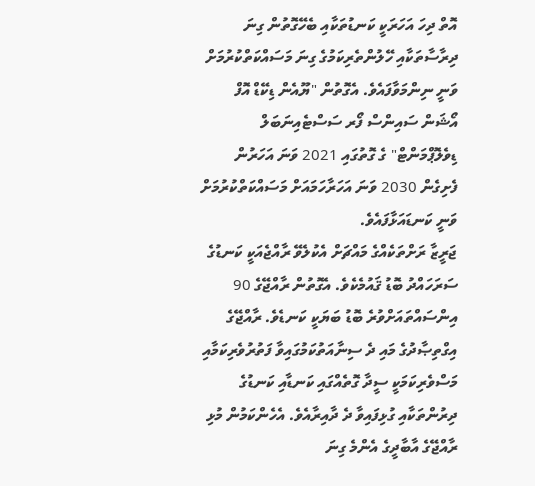އޮތް ދިހަ އަހަރަކީ ކަނޑުތަކާއި ބެހޭގޮތުން ގިނަ ދިރާސާތަކާއި ހޭލުންތެރިކަމުގެ ގިނަ މަސައްކަތްކުރުމަށް ވަނީ ނިންމަވާފައެވެ. އެގޮތުން "ޔޫއެން ޑިކޭޑް އޮފް އޯޝަން ސައިންސް ފޯރ ސަސްޓެއިނަބަލް ޑިވެލޮޕްމަންޓް" ގެ ގޮތުގައި 2021 ވަނަ އަހަރުން ފެށިގެން 2030 ވަނަ އަހަރާހަމައަށް މަސައްކަތްކުރުމަށް ވަނީ ކަނޑައަޅާފައެވެ.
ޖަރީޒާ ރަށްތަކެއްގެ މައްޗަށް އެކުލެވޭ ރާއްޖެއަކީ ކަނޑުގެ ސަރަހައްދު ބޮޑު ޤައުމެކެވެ. އެގޮތުން ރާއްޖޭގެ 90 އިންސައްތައަށްވުރެ ބޮޑު ބަޔަކީ ކަނޑެވެ. ރާއްޖޭގެ އިގްތިޞާދުގެ މައި ދެ ސިނާއަތުކަމުގައިވާ ފަތުރުވެރިކަމާއި މަސްވެރިކަމަކީ ސީދާ ގޮތެއްގައި ކަނޑާއި ކަނޑުގެ ދިރުންތަކާއި ގުޅިފައިވާ ދެ ދާއިރާއެވެ. އެހެންކަމުން މުޅި ރާއްޖޭގެ އާބާދީގެ އެންމެ ގިނަ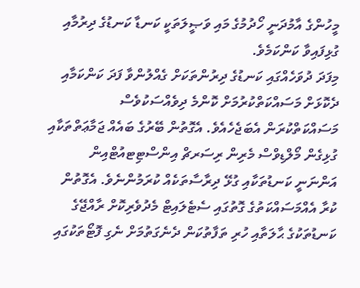މީހުންގެ އާމުދަނީ ހޯދުމުގެ މައި ވަޞީލަތަކީ ކަނޑާ ކަނޑުގެ ދިރުމާއި ގުޅިފައިވާ ކަންކަމެވެ.
މިފަދަ ދުވަހެއްގައި ކަނޑުގެ ދިރުންތަކަށް ގެއްލުންވާ ފަދަ ކަންކަމާއި ދެކޮޅަށް މަސައްކަތްކުރުމަށް ކޮންމެ ދިވެއްސަކުވެސް މަސައްކަތްކުރަން އެބަޖެހެއެވެ. އެގޮތުން ބޭރުގެ ބައެއް ޖަމާޢަތްތަކާއި ގުޅިގެން މޯލްޑިވްސް މެރިން ރިސަރޗް އިންސްޓިޓއުޓްއިން އަންނަނީ ކަނޑުތަކާއި ގުޅޭ ދިރާސާތަކެއް ކުރަމުންނެވެ. އެގޮތުން ކުރާ އެއްމަސައްކަތުގެ ގޮތުގައި ސެޓެލައިޓް މެދުވެރިކޮށް ރާއްޖޭގެ ކަނޑުތަކުގެ ޙާލަތާއި ހުރި ތަފާތުކަން ދެނެގަތުމަށް ނެގި ފޮޓޯތަކުގައި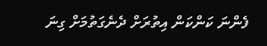ފެންނަ ކަންކަން އިތުރަށް ދެނެގަތުމަށް ގިނަ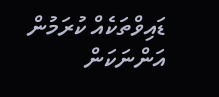ޑައިވްތަކެއް ކުރަމުން އަންނަކަން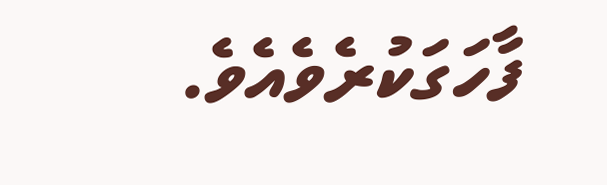ފާހަގަކުރެވެއެވެ.